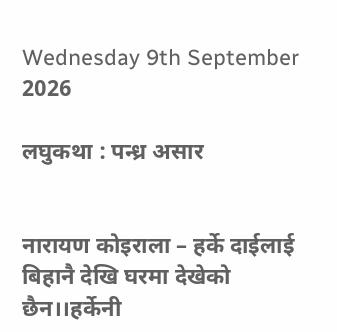Wednesday 9th September 2026

लघुकथा : पन्ध्र असार


नारायण कोइराला – हर्के दाईलाई बिहानै देखि घरमा देखेको छैन।।हर्केनी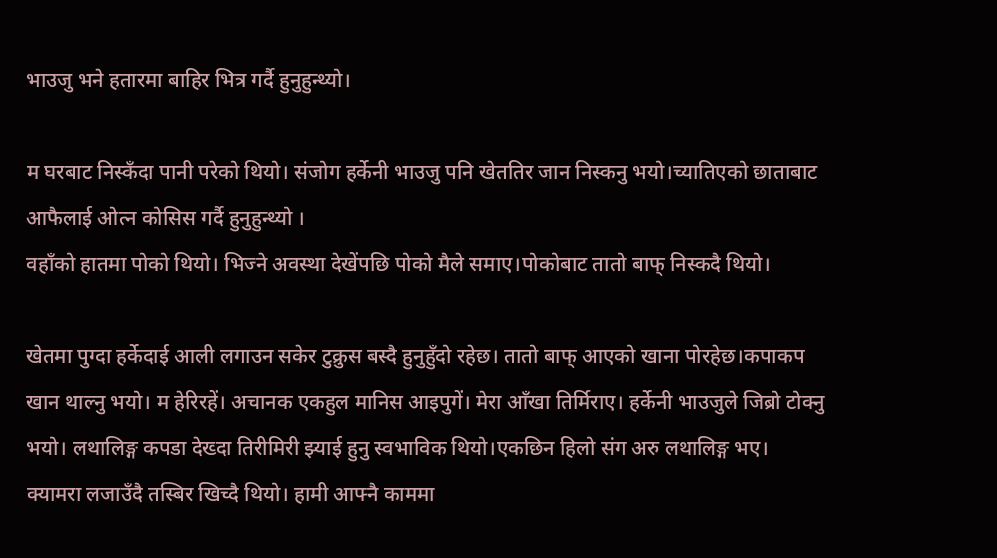भाउजु भने हतारमा बाहिर भित्र गर्दै हुनुहुन्थ्यो।

म घरबाट निस्कँदा पानी परेको थियो। संजोग हर्केनी भाउजु पनि खेततिर जान निस्कनु भयो।च्यातिएको छाताबाट आफैलाई ओत्न कोसिस गर्दै हुनुहुन्थ्यो ।
वहाँको हातमा पोको थियो। भिज्ने अवस्था देखेंपछि पोको मैले समाए।पोकोबाट तातो बाफ् निस्कदै थियो।

खेतमा पुग्दा हर्केदाई आली लगाउन सकेर टुक्रुस बस्दै हुनुहुँदो रहेछ। तातो बाफ् आएको खाना पोरहेछ।कपाकप खान थाल्नु भयो। म हेरिरहें। अचानक एकहुल मानिस आइपुगें। मेरा आँखा तिर्मिराए। हर्केनी भाउजुले जिब्रो टोक्नु भयो। लथालिङ्ग कपडा देख्दा तिरीमिरी झ्याई हुनु स्वभाविक थियो।एकछिन हिलो संग अरु लथालिङ्ग भए। क्यामरा लजाउँदै तस्बिर खिच्दै थियो। हामी आफ्नै काममा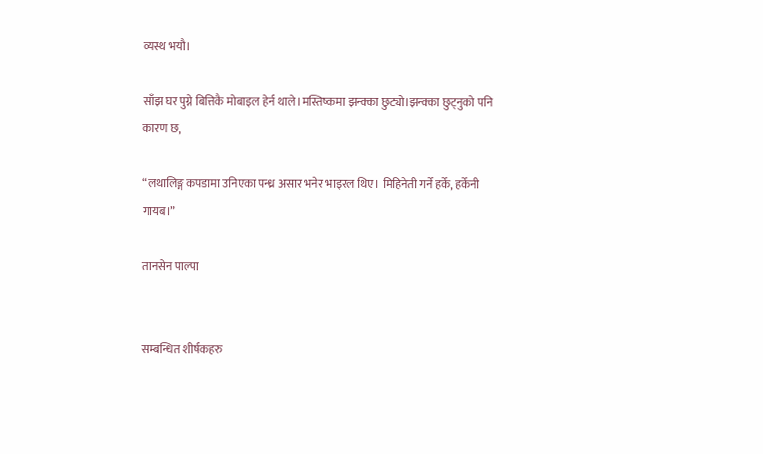व्यस्थ भयौ।

साँझ घर पुग्ने बित्तिकै मोबाइल हेर्न थाले।मस्तिष्कमा झन्क्का छुट्यो।झन्क्का छुट्नुको पनि कारण छ,

“लथालिङ्ग कपडामा उनिएका पन्ध्र असार भनेर भाइरल थिए। मिहिनेती गर्ने हर्के, हर्केनी गायब।”

तानसेन पाल्पा


सम्बन्धित शीर्षकहरु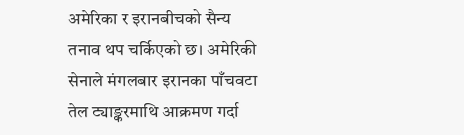अमेरिका र इरानबीचको सैन्य तनाव थप चर्किएको छ। अमेरिकी सेनाले मंगलबार इरानका पाँचवटा तेल ट्याङ्करमाथि आक्रमण गर्दा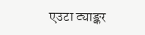एउटा ट्याङ्कर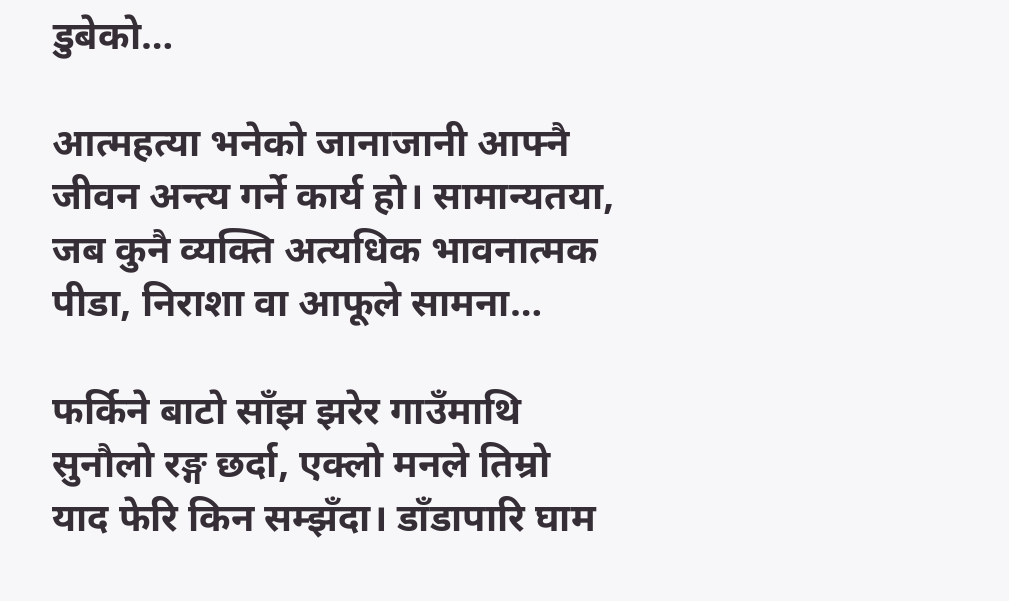डुबेको…

आत्महत्या भनेको जानाजानी आफ्नै जीवन अन्त्य गर्ने कार्य हो। सामान्यतया, जब कुनै व्यक्ति अत्यधिक भावनात्मक पीडा, निराशा वा आफूले सामना…

फर्किने बाटो साँझ झरेर गाउँमाथि सुनौलो रङ्ग छर्दा, एक्लो मनले तिम्रो याद फेरि किन सम्झँदा। डाँडापारि घाम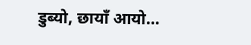डुब्यो, छायाँ आयो…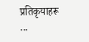प्रतिकृयाहरू
...